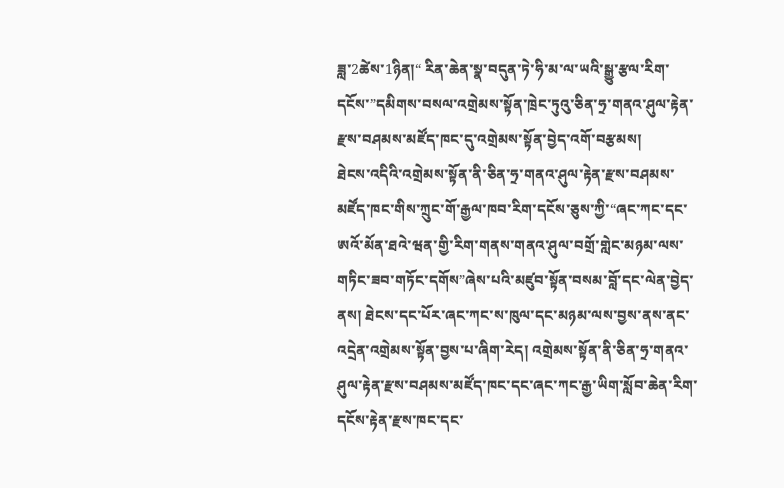ཟླ་2ཚེས་1ཉིན།“ རིན་ཆེན་སྣ་བདུན་ཏེ་ཧི་མ་ལ་ཡའི་སྒྱུ་རྩལ་རིག་དངོས་”དམིགས་བསལ་འགྲེམས་སྟོན་ཁྲེང་ཏུའུ་ཅིན་ཧྲ་གནའ་ཤུལ་རྟེན་རྫས་བཤམས་མཛོད་ཁང་དུ་འགྲེམས་སྟོན་བྱེད་འགོ་བརྩམས།
ཐེངས་འདིའི་འགྲེམས་སྟོན་ནི་ཅིན་ཧྲ་གནའ་ཤུལ་རྟེན་རྫས་བཤམས་མཛོད་ཁང་གིས་ཀྲུང་གོ་རྒྱལ་ཁབ་རིག་དངོས་ཅུས་ཀྱི་“ཞང་ཀང་དང་ཨའོ་མོན་ཐའེ་ཝན་གྱི་རིག་གནས་གནའ་ཤུལ་བགྲོ་གླེང་མཉམ་ལས་གཏིང་ཟབ་གཏོང་དགོས”ཞེས་པའི་མཛུབ་སྟོན་བསམ་བློ་དང་ལེན་བྱེད་ནས། ཐེངས་དང་པོར་ཞང་ཀང་ས་ཁུལ་དང་མཉམ་ལས་བྱས་ནས་ནང་འདྲེན་འགྲེམས་སྟོན་བྱས་པ་ཞིག་རེད། འགྲེམས་སྟོན་ནི་ཅིན་ཧྲ་གནའ་ཤུལ་རྟེན་རྫས་བཤམས་མཛོད་ཁང་དང་ཞང་ཀང་རྒྱ་ཡིག་སློབ་ཆེན་རིག་དངོས་རྟེན་རྫས་ཁང་དང་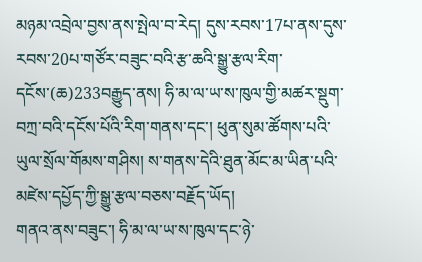མཉམ་འབྲེལ་བྱས་ནས་སྤེལ་བ་རེད། དུས་རབས་17པ་ནས་དུས་རབས་20པ་གཙོར་བཟུང་བའི་རྩ་ཆའི་སྒྱུ་རྩལ་རིག་དངོས་(ཆ)233བརྒྱུད་ནས། ཧི་མ་ལ་ཡ་ས་ཁུལ་གྱི་མཚར་སྡུག་བཀྲ་བའི་དངོས་པོའི་རིག་གནས་དང་། ཕུན་སུམ་ཚོགས་པའི་ཡུལ་སྲོལ་གོམས་གཤིས། ས་གནས་དེའི་ཐུན་མོང་མ་ཡིན་པའི་མཛེས་དཔྱོད་ཀྱི་སྒྱུ་རྩལ་བཅས་བརྗོད་ཡོད།
གནའ་ནས་བཟུང་། ཧི་མ་ལ་ཡ་ས་ཁུལ་དང་ཉེ་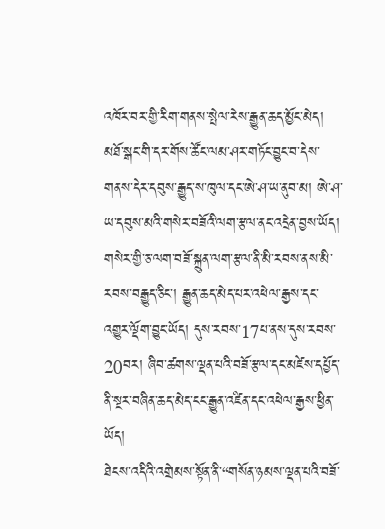འཁོར་བར་གྱི་རིག་གནས་སྤེལ་རེས་རྒྱུན་ཆད་མྱོང་མེད། མཐོ་སྒང་གི་དར་གོས་ཚོང་ལམ་ཤར་གཏོང་བྱུང་བ་དེས་གནས་དེར་དབུས་རྒྱུད་ས་ཁུལ་དང་ཨེ་ཤ་ཡ་ནུབ་མ། ཨེ་ཤ་ཡ་དབུས་མའི་གསེར་བཟོའི་ལག་རྩལ་ནང་འདྲེན་བྱས་ཡོད། གསེར་གྱི་ཅ་ལག་བཟོ་སྐྲུན་ལག་རྩལ་ནི་མི་རབས་ནས་མི་རབས་བརྒྱུད་ཅིང་། རྒྱུན་ཆད་མེད་པར་འཕེལ་རྒྱས་དང་འགྱུར་ལྡོག་བྱུང་ཡོད། དུས་རབས་17པ་ནས་དུས་རབས་20བར། ཞིབ་ཚགས་ལྡན་པའི་བཟོ་རྩལ་དང་མཛེས་དཔྱོད་ནི་སྔར་བཞིན་ཆད་མེད་ངང་རྒྱུན་འཛིན་དང་འཕེལ་རྒྱས་ཕྱིན་ཡོད།
ཐེངས་འདིའི་འགྲེམས་སྟོན་ནི་“གསོན་ཉམས་ལྡན་པའི་བཟོ་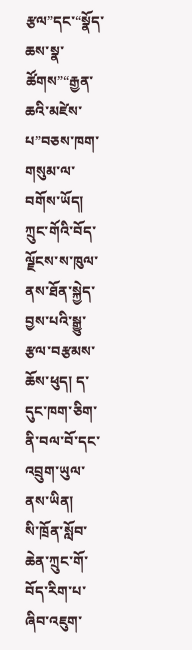རྩལ”དང་“སྣོད་ཆས་སྣ་ཚོགས”“རྒྱན་ཆའི་མཛེས་པ”བཅས་ཁག་གསུམ་ལ་བགོས་ཡོད། ཀྲུང་གོའི་བོད་ལྗོངས་ས་ཁུལ་ནས་ཐོན་སྐྱེད་བྱས་པའི་སྒྱུ་རྩལ་བརྩམས་ཆོས་ཕུད། ད་དུང་ཁག་ཅིག་ནི་བལ་བོ་དང་འབྲུག་ཡུལ་ནས་ཡིན།
སི་ཁྲོན་སློབ་ཆེན་ཀྲུང་གོ་བོད་རིག་པ་ཞིབ་འཇུག་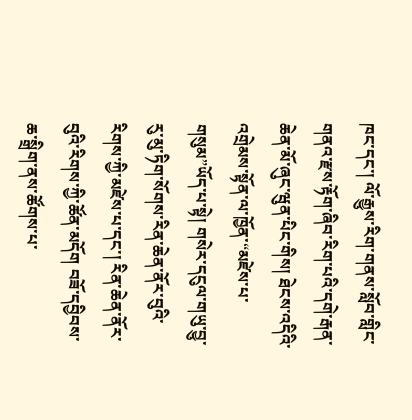ཁང་དང་། ལོ་རྒྱུས་རིག་གནས་སློབ་གླིང་གནའ་རྫས་རྟོག་ཞིབ་རིག་པའི་དགེ་རྒན་ཆེན་མོ་ཞུང་ཝུན་པིང་གིས། ཐེངས་འདིའི་འགྲེམས་སྟོན་ལ་ཁྱོན་“མཛེས་པ་གསུམ”ཡོད་པ་སྟེ། གསེར་དངུལ་གཡུ་བྱུ་རུ་མུ་ཏིག་སོགས་རིན་ཆེན་ནོར་བུའི་རིགས་ཀྱི་མཛེས་པ་དང་། རིན་ཆེན་ནོར་བུའི་རིགས་ཀྱི་ཚོན་མདོག བཟོ་དབྱིབས་ཆ་སྒྲིག་ནས་ཚོགས་པ་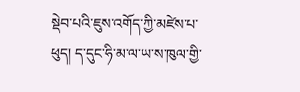སྡེབ་པའི་ཇུས་འགོད་ཀྱི་མཛེས་པ་ཕུད། ད་དུང་ཧི་མ་ལ་ཡ་ས་ཁུལ་གྱི་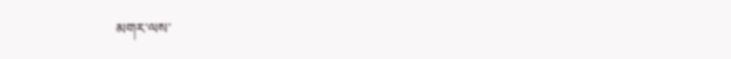མགར་ལས་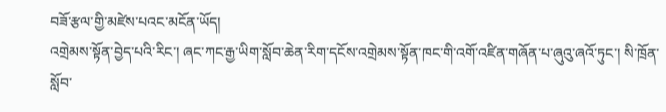བཟོ་རྩལ་གྱི་མཛེས་པའང་མངོན་ཡོད།
འགྲེམས་སྟོན་བྱེད་པའི་རིང་། ཞང་ཀང་རྒྱ་ཡིག་སློབ་ཆེན་རིག་དངོས་འགྲེམས་སྟོན་ཁང་གི་འགོ་འཛིན་གཞོན་པ་ཞུའུ་ཞའོ་ཏུང་། སི་ཁྲོན་སློབ་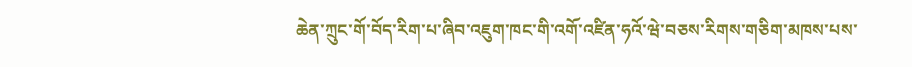ཆེན་ཀྲུང་གོ་བོད་རིག་པ་ཞིབ་འཇུག་ཁང་གི་འགོ་འཛིན་ཧའོ་ཝེ་བཅས་རིགས་གཅིག་མཁས་པས་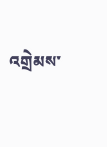འགྲེམས་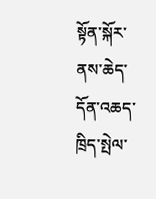སྟོན་སྐོར་ནས་ཆེད་དོན་འཆད་ཁྲིད་སྤེལ་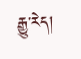རྒྱུ་རེད།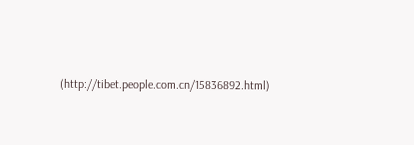(http://tibet.people.com.cn/15836892.html)